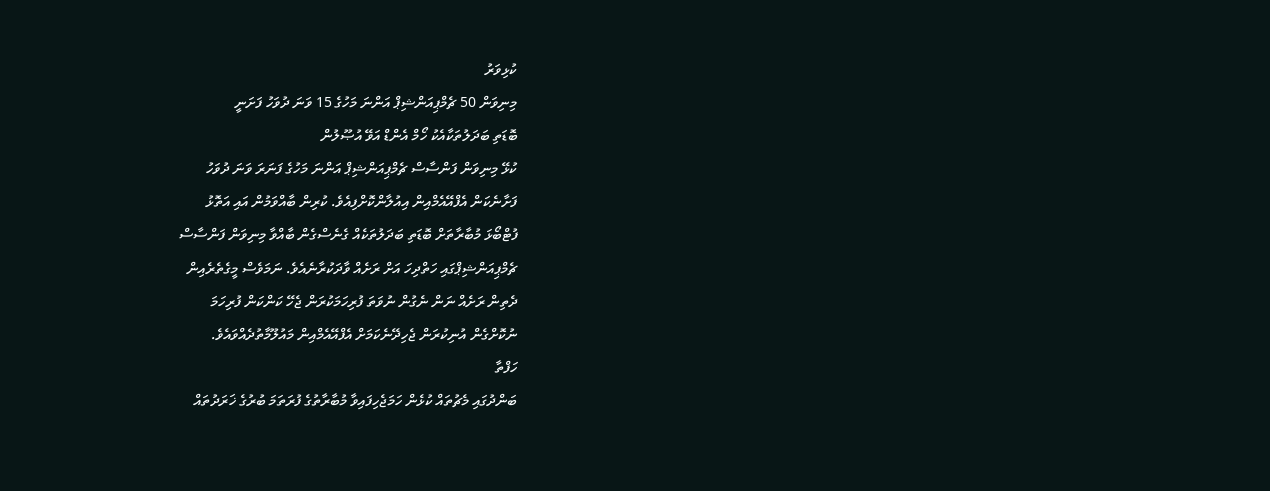ކުޅިވަރު
މިނިވަން 50 ޗެމްޕިއަންޝިޕް އަންނަ މަހުގެ 15 ވަނަ ދުވަހު ފަށަނީ
ބޮޑަތި ބަދަލުތަކާއެކު ހޯމް އެންޑް އަވޭ އުޞޫލުން
ކުޅޭ މިނިވަން ފަންސާސް ޗެމްޕިއަންޝިޕް އަންނަ މަހުގެ ފަނަރަ ވަނަ ދުވަހު
ފަށާނެކަން އެފްއޭއެމްއިން އިއުލާންކޮށްފިއެވެ. ކުރިން ބާއްވަމުން އައި އަތޮޅު
ފުޓްބޯޅަ މުބާރާތަށް ބޮޑަތި ބަދަލުތަކެއް ގެނެސްގެން ބާއްވާ މިނިވަން ފަންސާސް
ޗެމްޕިއަންޝިޕްގައި ހަތްދިހަ އަށް ރަށެއް ވާދަކުރާނެއެވެ. ނަމަވެސް މީގެތެރެއިން
ދެތިން ރަށެއް ނަން ނެގުން ނުވަތަ ފުރިހަމަކުރަން ޖެހޭ ކަންކަން ފުރިހަމަ
ނުކޮށްގެން އުނިކުރަން ޖެހިދޭނެކަމަށް އެފްއޭއެމްއިން މައުލޫމާތުދެއްވައެވެ.
ހަފްތާ
ބަންދުގައި މެޗުތައް ކުޅެން ހަމަޖެހިފައިވާ މުބާރާތުގެ ފުރަތަމަ ބުރުގެ ޚަރަދުތައް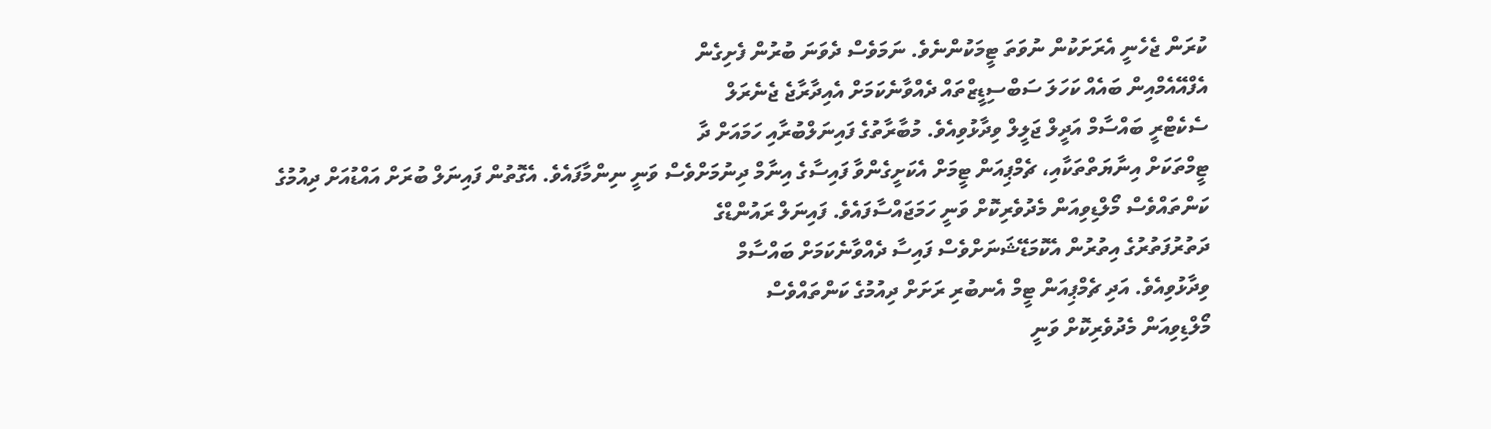ކުރަން ޖެހެނީ އެރަށަކުން ނުވަތަ ޓީމަކުންނެވެ. ނަމަވެސް ދެވަނަ ބުރުން ފެށިގެން
އެފްއޭއެމްއިން ބައެއް ކަހަލަ ސަބްސިޑީޒްތައް ދެއްވާނެކަމަށް އެއިދާރާޖެ ޖެނެރަލް
ސެކެޓްރީ ބައްސާމް އަދީލް ޖަލީލް ވިދާޅުވިއެވެ. މުބާރާތުގެ ފައިނަލްބުރާއި ހަމައަށް ދާ
ޓީމްތަކަށް އިނާޔަތްތަކާއި، ޗެމްޕިއަން ޓީމަށް އެކަށީގެންވާ ފައިސާގެ އިނާމް ދިނުމަށްވެސް ވަނީ ނިންމާފައެވެ. އެގޮތުން ފައިނަލް ބުރަށް އައްޑުއަށް ދިއުމުގެ
ކަންތައްވެސް މޯލްޑިވިއަން މެދުވެރިކޮށް ވަނީ ހަމަޖައްސާފައެވެ. ފައިނަލް ރައުންޑްގެ
ދަތުރުފަތުރުގެ އިތުރުން އެކޮމަޑޭޝަނަށްވެސް ފައިސާ ދެއްވާނެކަމަށް ބައްސާމް
ވިދާޅުވިއެވެ. އަދި ޗެމްޕިއަން ޓީމް އެނބުރި ރަށަށް ދިއުމުގެ ކަންތައްވެސް
މޯލްޑިވިއަން މެދުވެރިކޮށް ވަނީ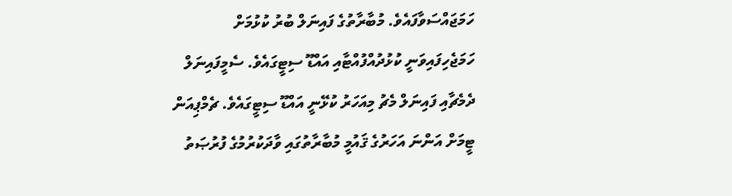ހަމަޖައްސަވާފައެވެ. މުބާރާތުގެ ފައިނަލް ބުރު ކުޅުމަށް ހަމަޖެހިފައިވަނީ ކުޅުދުއްފުއްޓާއި އައްޑޫ ސިޓީގައެވެ. ސެމީފައިނަލް ދެމެޗާއި ފައިނަލް މެޗު މިއަހަރު ކުޅޭނީ އައްޑޫ ސިޓީގައެވެ. ޗެމްޕިއަން ޓީމަށް އަންނަ އަހަރުގެ ޤައުމީ މުބާރާތުގައި ވާދަކުރުމުގެ ފުރުޞަތު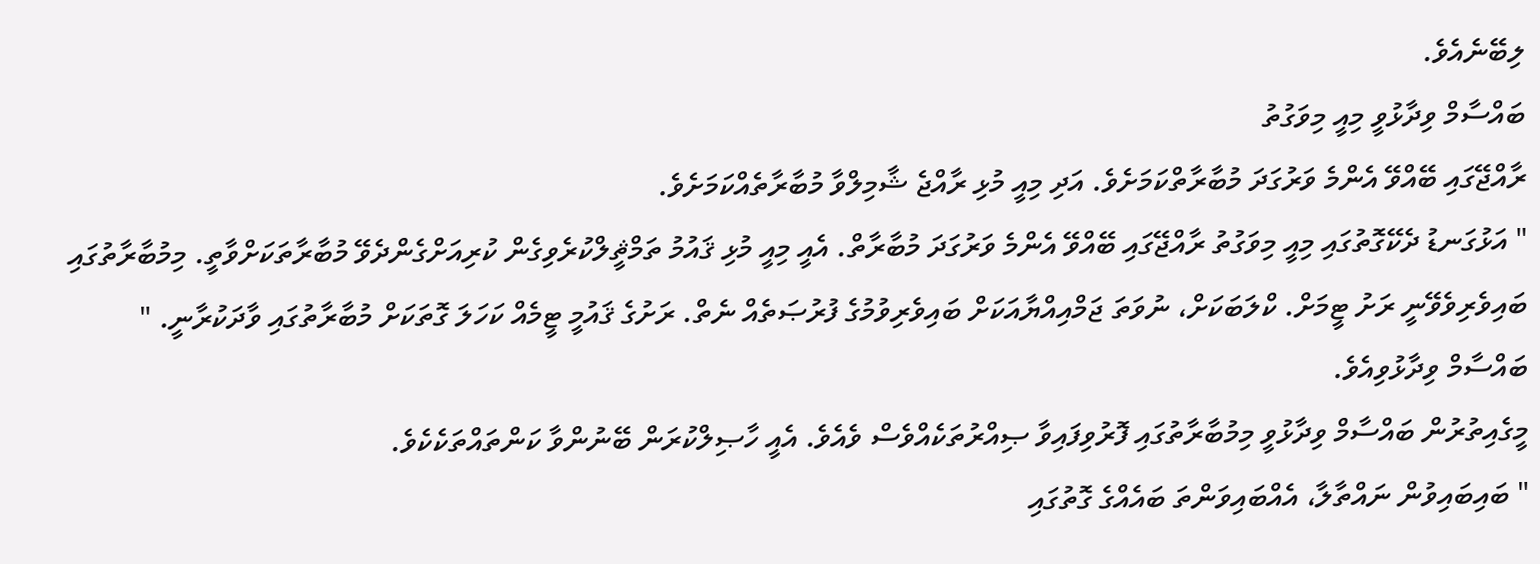ލިބޭނެއެވެ.
ބައްސާމް ވިދާޅުވީ މިއީ މިވަގުތު
ރާއްޖޭގައި ބޭއްވޭ އެންމެ ވަރުގަދަ މުބާރާތްކަމަށެވެ. އަދި މިއީ މުޅި ރާއްޖެ ޝާމިލްވާ މުބާރާތެއްކަމަށެވެ.
" އަޅުގަނޑު ދެކޭގޮތުގައި މިއީ މިވަގުތު ރާއްޖޭގައި ބޭއްވޭ އެންމެ ވަރުގަދަ މުބާރާތް. އެއީ މިއީ މުޅި ޤައުމު ތަމްޘީލްކުރެވިގެން ކުރިއަށްގެންދެވޭ މުބާރާތަކަށްވާތީ. މިމުބާރާތުގައި ބައިވެރިވެވޭނީ ރަށު ޓީމަށް. ކްލަބަކަށް، ނުވަތަ ޖަމްއިއްޔާއަކަށް ބައިވެރިވުމުގެ ފުރުޞަތެއް ނެތް. ރަށުގެ ޤައުމީ ޓީމެއް ކަހަލަ ގޮތަކަށް މުބާރާތުގައި ވާދަކުރާނީ. " ބައްސާމް ވިދާޅުވިއެވެ.
މީގެއިތުރުން ބައްސާމް ވިދާޅުވީ މިމުބާރާތުގައި ފޮރުވިފައިވާ ޞިއްރުތަކެއްވެސް ވެއެވެ. އެއީ ހާޞިލްކުރަން ބޭނުންވާ ކަންތައްތަކެކެވެ.
" ބައިބައިވުން ނައްތާލާ، އެއްބައިވަންތަ ބައެއްގެ ގޮތުގައި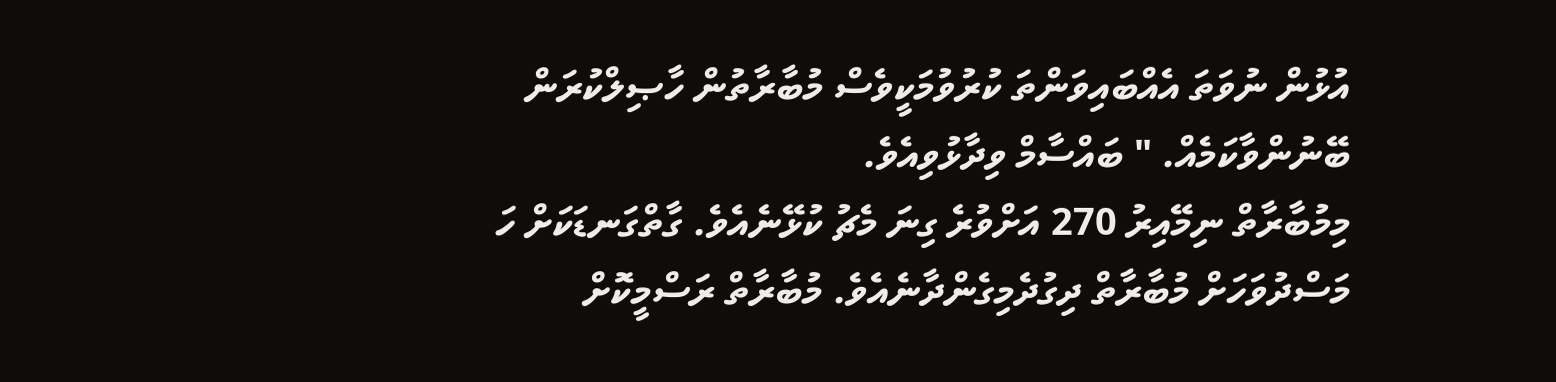އުޅުން ނުވަތަ އެއްބައިވަންތަ ކުރުވުމަކީވެސް މުބާރާތުން ހާޞިލްކުރަން ބޭނުންވާކަމެއް. " ބައްސާމް ވިދާޅުވިއެވެ.
މިމުބާރާތް ނިމޭއިރު 270 އަށްވުރެ ގިނަ މެޗު ކުޅޭނެއެވެ. ގާތްގަނޑަކަށް ހަ މަސްދުވަހަށް މުބާރާތް ދިގުދެމިގެންދާނެއެވެ. މުބާރާތް ރަސްމީކޮށް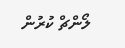ލޯންޗް ކުރުން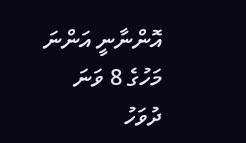އޮންނާނީ އަންނަ މަހުގެ 8 ވަނަ ދުވަހު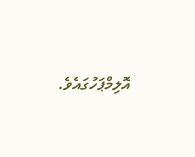އޮލިމްޕަހުގައެވެ.